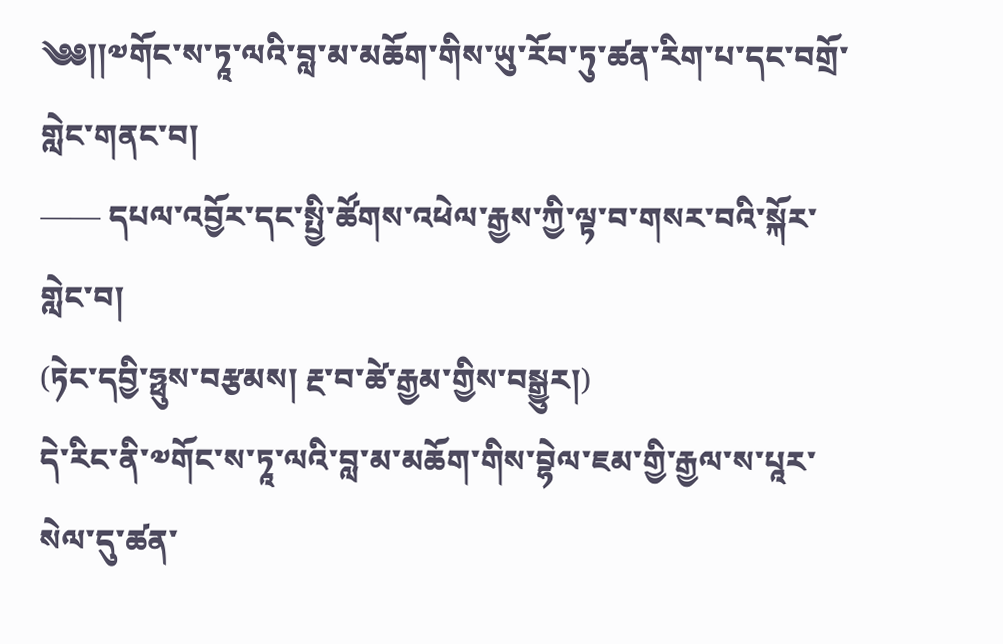༄༅།།༧གོང་ས་ཏཱ་ལའི་བླ་མ་མཆོག་གིས་ཡུ་རོབ་ཏུ་ཚན་རིག་པ་དང་བགྲོ་གླེང་གནང་བ།
—— དཔལ་འབྱོར་དང་སྤྱི་ཚོགས་འཕེལ་རྒྱས་ཀྱི་ལྟ་བ་གསར་བའི་སྐོར་གླེང་བ།
(ཏེང་དབྱི་ཧྥུས་བརྩམས། རྔ་བ་ཚེ་རྒྱམ་གྱིས་བསྒྱུར།)
དེ་རིང་ནི་༧གོང་ས་ཏཱ་ལའི་བླ་མ་མཆོག་གིས་བྷེལ་ཇམ་གྱི་རྒྱལ་ས་པཱར་སེལ་དུ་ཚན་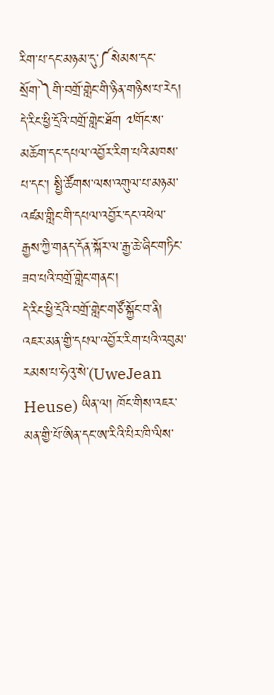རིག་པ་དང་མཉམ་དུ་༼སེམས་དང་སྲོག་༽གི་བགྲོ་གླེང་གི་ཉིན་གཉིས་པ་རེད། དེ་རིང་ཕྱི་དྲོའི་བགྲོ་གླེང་ཐོག ༧གོང་ས་མཆོག་དང་དཔལ་འབྱོར་རིག་པའི་མཁས་པ་དང་། སྤྱི་ཚོགས་ལས་འགུལ་པ་མཉམ་འཛམ་གླིང་གི་དཔལ་འབྱོར་དང་འཕེལ་རྒྱས་ཀྱི་གནད་དོན་སྐོར་ལ་རྒྱ་ཆེ་ཞིང་གཏིང་ཟབ་པའི་བགྲོ་གླེང་གནང་།
དེ་རིང་ཕྱི་དྲོའི་བགྲོ་གླེང་གཙོ་སྐྱོང་བ་ནི། འཇར་མན་གྱི་དཔལ་འབྱོར་རིག་པའི་འབུམ་རམས་པ་ཧེའུ་སེ་(UweJean Heuse) ཡིན་ལ། ཁོང་གིས་འཇར་མན་གྱི་པོ་ཨིན་དང་ཨ་རིའི་པིར་ཁི་ལིས་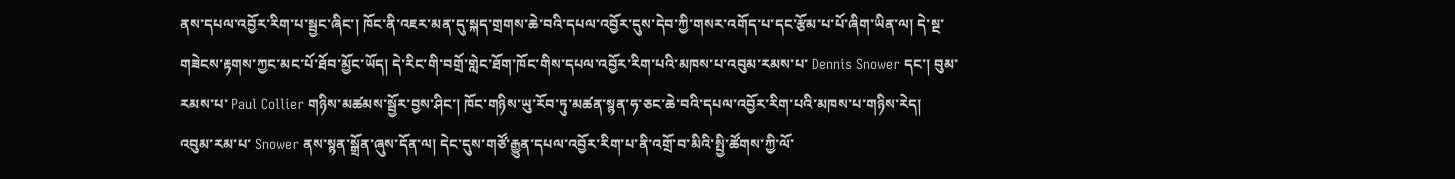ནས་དཔལ་འབྱོར་རིག་པ་སྦྱང་ཞིང་། ཁོང་ནི་འཇར་མན་དུ་སྐད་གྲགས་ཆེ་བའི་དཔལ་འབྱོར་དུས་དེབ་ཀྱི་གསར་འགོད་པ་དང་རྩོམ་པ་པོ་ཞིག་ཡིན་ལ། དེ་སྔ་གཟེངས་རྟགས་ཀྱང་མང་པོ་ཐོབ་མྱོང་ཡོད། དེ་རིང་གི་བགྲོ་གླེང་ཐོག་ཁོང་གིས་དཔལ་འབྱོར་རིག་པའི་མཁས་པ་འབུམ་རམས་པ་ Dennis Snower དང་། བུམ་རམས་པ་ Paul Collier གཉིས་མཚམས་སྦྱོར་བྱས་ཤིང་། ཁོང་གཉིས་ཡུ་རོབ་ཏུ་མཚན་སྙན་ཧ་ཅང་ཆེ་བའི་དཔལ་འབྱོར་རིག་པའི་མཁས་པ་གཉིས་རེད།
འབུམ་རམ་པ་ Snower ནས་སྙན་སྒྲོན་ཞུས་དོན་ལ། དེང་དུས་གཙོ་རྒྱུན་དཔལ་འབྱོར་རིག་པ་ནི་འགྲོ་བ་མིའི་སྤྱི་ཚོགས་ཀྱི་ལོ་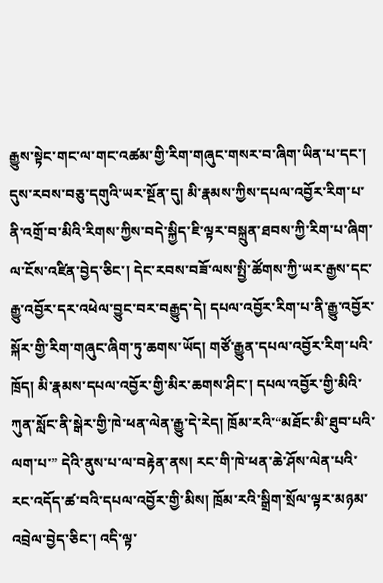རྒྱུས་སྟེང་གང་ལ་གང་འཚམ་གྱི་རིག་གཞུང་གསར་བ་ཞིག་ཡིན་པ་དང་། དུས་རབས་བཅུ་དགུའི་ཡར་སྔོན་དུ། མི་རྣམས་ཀྱིས་དཔལ་འབྱོར་རིག་པ་ནི་འགྲོ་བ་མིའི་རིགས་ཀྱིས་བདེ་སྐྱིད་ཇི་ལྟར་བསྐྲུན་ཐབས་ཀྱི་རིག་པ་ཞིག་ལ་ངོས་འཛིན་བྱེད་ཅིང་། དེང་རབས་བཟོ་ལས་སྤྱི་ཚོགས་ཀྱི་ཡར་རྒྱས་དང་རྒྱུ་འབྱོར་དར་འཕེལ་བྱུང་བར་བརྒྱུད་དེ། དཔལ་འབྱོར་རིག་པ་ནི་རྒྱུ་འབྱོར་སྐོར་གྱི་རིག་གཞུང་ཞིག་ཏུ་ཆགས་ཡོད། གཙོ་རྒྱུན་དཔལ་འབྱོར་རིག་པའི་ཁྲོད། མི་རྣམས་དཔལ་འབྱོར་གྱི་མིར་ཆགས་ཤིང་། དཔལ་འབྱོར་གྱི་མིའི་ཀུན་སློང་ནི་སྒེར་གྱི་ཁེ་ཕན་ལེན་རྒྱུ་དེ་རེད། ཁྲོམ་རའི་“མཐོང་མི་ཐུབ་པའི་ལག་པ་” དེའི་ནུས་པ་ལ་བརྟེན་ནས། རང་གི་ཁེ་ཕན་ཆེ་ཤོས་ལེན་པའི་རང་འདོད་ཚ་བའི་དཔལ་འབྱོར་གྱི་མིས། ཁྲོམ་རའི་སྒྲིག་སྲོལ་ལྟར་མཉམ་འབྲེལ་བྱེད་ཅིང་། འདི་ལྟ་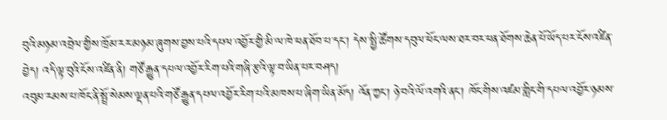བུའི་མཉམ་འབྲེལ་གྱིས་ཁྲོམ་རར་མཉམ་ཞུགས་བྱས་པའི་དཔལ་འབྱོར་གྱི་མི་ལ་ཁེ་ཕན་ཐོབ་པ་དང་། དེས་སྤྱི་ཚོགས་དབུལ་ཕོང་ལས་ཐར་བར་ཕན་ཐོགས་ཆེན་པོ་ཡོད་པར་ངོས་འཛིན་བྱེད། འདི་ལྟ་བུའི་ངོས་འཛིན་ནི། གཙོ་རྒྱུན་དཔལ་འབྱོར་རིག་པའི་གཞི་རྩའི་ལྟ་བ་ཡིན་པར་བཤད།
འབུམ་རམས་པ་ཁོང་ནི་སྤྲོ་སེམས་ལྡན་པའི་གཙོ་རྒྱུན་དཔལ་འབྱོར་རིག་པའི་མཁས་པ་ཞིག་ཡིན་མོད། འོན་ཀྱང་། ཉེ་བའི་ལོ་འགའི་ནང་། ཁོང་གིས་འཛམ་གླིང་གི་དཔལ་འབྱོར་ཉམས་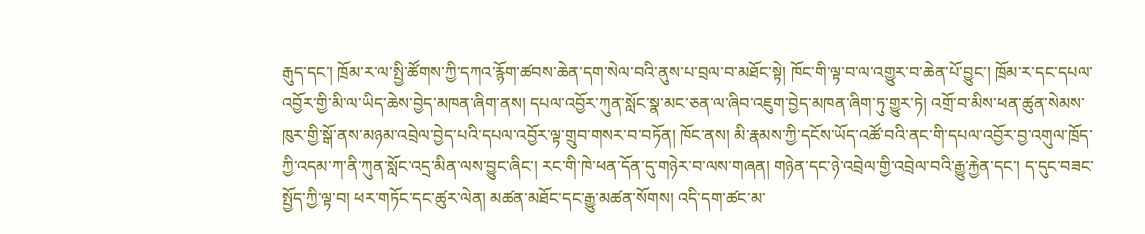རྒུད་དང་། ཁྲོམ་ར་ལ་སྤྱི་ཚོགས་ཀྱི་དཀའ་རྙོག་ཚབས་ཆེན་དག་སེལ་བའི་ནུས་པ་བྲལ་བ་མཐོང་སྟེ། ཁོང་གི་ལྟ་བ་ལ་འགྱུར་བ་ཆེན་པོ་བྱུང་། ཁྲོམ་ར་དང་དཔལ་འབྱོར་གྱི་མི་ལ་ཡིད་ཆེས་བྱེད་མཁན་ཞིག་ནས། དཔལ་འབྱོར་ཀུན་སློང་སྣ་མང་ཅན་ལ་ཞིབ་འཇུག་བྱེད་མཁན་ཞིག་ཏུ་གྱུར་ཏེ། འགྲོ་བ་མིས་ཕན་ཚུན་སེམས་ཁུར་གྱི་སྒོ་ནས་མཉམ་འབྲེལ་བྱེད་པའི་དཔལ་འབྱོར་ལྟ་གྲུབ་གསར་བ་བཏོན། ཁོང་ནས། མི་རྣམས་ཀྱི་དངོས་ཡོད་འཚོ་བའི་ནང་གི་དཔལ་འབྱོར་བྱ་འགུལ་ཁྲོད་ཀྱི་འདམ་ཀ་ནི་ཀུན་སློང་འདྲ་མིན་ལས་བྱུང་ཞིང་། རང་གི་ཁེ་ཕན་དོན་དུ་གཉེར་བ་ལས་གཞན། གཉེན་དང་ཉེ་འབྲེལ་གྱི་འབྲེལ་བའི་རྒྱུ་རྐྱེན་དང་། ད་དུང་བཟང་སྤྱོད་ཀྱི་ལྟ་བ། ཕར་གཏོང་དང་ཚུར་ལེན། མཚན་མཐོང་དང་རྒྱུ་མཚན་སོགས། འདི་དག་ཚང་མ་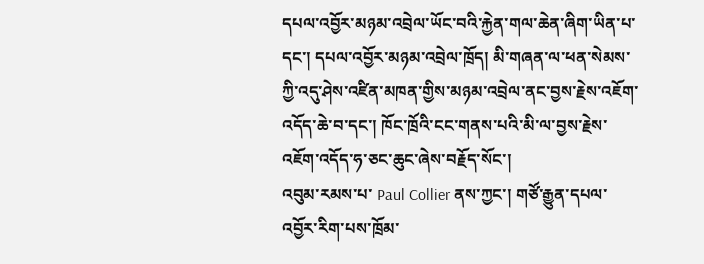དཔལ་འབྱོར་མཉམ་འབྲེལ་ཡོང་བའི་རྐྱེན་གལ་ཆེན་ཞིག་ཡིན་པ་དང་། དཔལ་འབྱོར་མཉམ་འབྲེལ་ཁྲོད། མི་གཞན་ལ་ཕན་སེམས་ཀྱི་འདུ་ཤེས་འཛིན་མཁན་གྱིས་མཉམ་འབྲེལ་ནང་བྱས་རྗེས་འཇོག་འདོད་ཆེ་བ་དང་། ཁོང་ཁྲོའི་ངང་གནས་པའི་མི་ལ་བྱས་རྗེས་འཇོག་འདོད་ཧ་ཅང་ཆུང་ཞེས་བརྗོད་སོང་།
འབུམ་རམས་པ་ Paul Collier ནས་ཀྱང་། གཙོ་རྒྱུན་དཔལ་འབྱོར་རིག་པས་ཁྲོམ་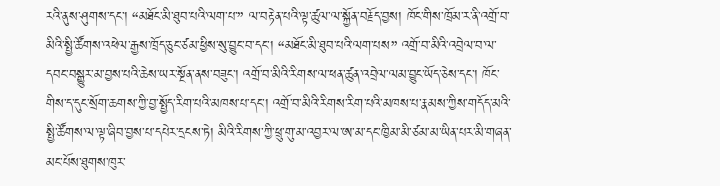རའི་ནུས་ཤུགས་དང་། “མཐོང་མི་ཐུབ་པའི་ལག་པ་” ལ་བརྟེན་པའི་ལྟ་ཚུལ་ལ་སྐྱོན་བརྗོད་བྱས། ཁོང་གིས་ཁྲོམ་ར་ནི་འགྲོ་བ་མིའི་སྤྱི་ཚོགས་འཕེལ་རྒྱས་ཁྲོད་ཅུང་ཙམ་ཕྱིས་སུ་བྱུང་བ་དང་། “མཐོང་མི་ཐུབ་པའི་ལག་པས” འགྲོ་བ་མིའི་འབྲེལ་བ་ལ་དབང་བསྒྱུར་མ་བྱས་པའི་ཆེས་ཡར་སྔོན་ནས་བཟུང་། འགྲོ་བ་མིའི་རིགས་ལ་ཕན་ཚུན་འབྲེལ་ལམ་བྱུང་ཡོད་ཅེས་དང་། ཁོང་གིས་ད་དུང་སྲོག་ཆགས་ཀྱི་བྱ་སྤྱོད་རིག་པའི་མཁས་པ་དང་། འགྲོ་བ་མིའི་རིགས་རིག་པའི་མཁས་པ་རྣམས་ཀྱིས་གདོད་མའི་སྤྱི་ཚོགས་ལ་ལྟ་ཞིབ་བྱས་པ་དཔེར་དྲངས་ཏེ། མིའི་རིགས་ཀྱི་ཕྲུ་གུ་མ་འབྱར་ལ་ཨ་མ་དང་ཁྱིམ་མི་ཙམ་མ་ཡིན་པར་མི་གཞན་མང་པོས་ཐུགས་ཁུར་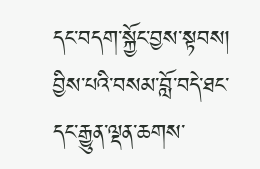དང་བདག་སྐྱོང་བྱས་སྟབས། བྱིས་པའི་བསམ་བློ་བདེ་ཐང་དང་རྒྱུན་ལྡན་ཆགས་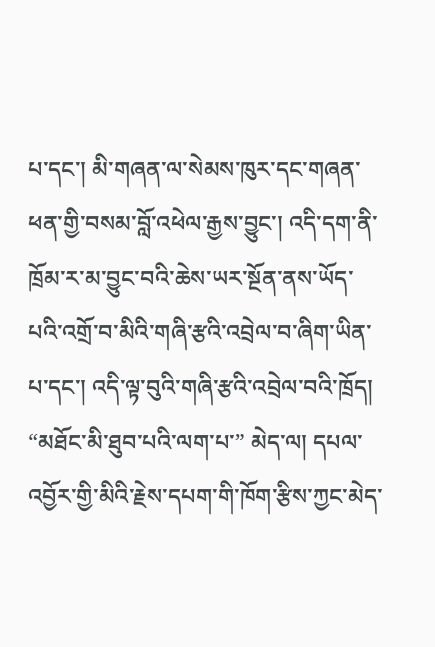པ་དང་། མི་གཞན་ལ་སེམས་ཁུར་དང་གཞན་ཕན་གྱི་བསམ་བློ་འཕེལ་རྒྱས་བྱུང་། འདི་དག་ནི་ཁྲོམ་ར་མ་བྱུང་བའི་ཆེས་ཡར་སྔོན་ནས་ཡོད་པའི་འགྲོ་བ་མིའི་གཞི་རྩའི་འབྲེལ་བ་ཞིག་ཡིན་པ་དང་། འདི་ལྟ་བུའི་གཞི་རྩའི་འབྲེལ་བའི་ཁྲོད། “མཐོང་མི་ཐུབ་པའི་ལག་པ་” མེད་ལ། དཔལ་འབྱོར་གྱི་མིའི་རྗེས་དཔག་གི་ཁོག་རྩིས་ཀྱང་མེད་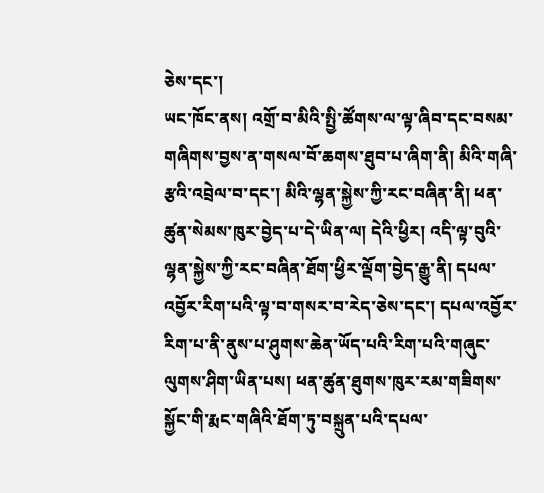ཅེས་དང་།
ཡང་ཁོང་ནས། འགྲོ་བ་མིའི་སྤྱི་ཚོགས་ལ་ལྟ་ཞིབ་དང་བསམ་གཞིགས་བྱས་ན་གསལ་བོ་ཆགས་ཐུབ་པ་ཞིག་ནི། མིའི་གཞི་རྩའི་འབྲེལ་བ་དང་། མིའི་ལྷན་སྐྱེས་ཀྱི་རང་བཞིན་ནི། ཕན་ཚུན་སེམས་ཁུར་བྱེད་པ་དེ་ཡིན་ལ། དེའི་ཕྱིར། འདི་ལྟ་བུའི་ལྷན་སྐྱེས་ཀྱི་རང་བཞིན་ཐོག་ཕྱིར་ལྡོག་བྱེད་རྒྱུ་ནི། དཔལ་འབྱོར་རིག་པའི་ལྟ་བ་གསར་བ་རེད་ཅེས་དང་། དཔལ་འབྱོར་རིག་པ་ནི་ནུས་པ་ཤུགས་ཆེན་ཡོད་པའི་རིག་པའི་གཞུང་ལུགས་ཤིག་ཡིན་པས། ཕན་ཚུན་ཐུགས་ཁུར་རམ་གཟིགས་སྐྱོང་གི་རྨང་གཞིའི་ཐོག་ཏུ་བསྐྲུན་པའི་དཔལ་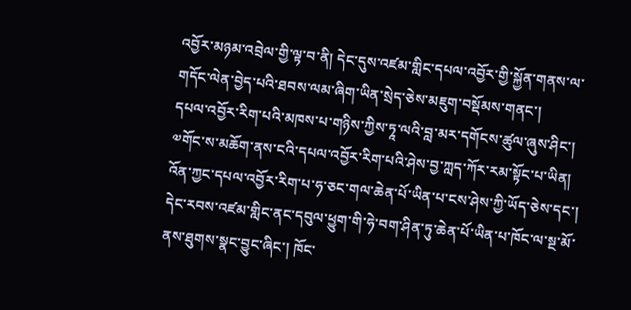འབྱོར་མཉམ་འབྲེལ་གྱི་ལྟ་བ་ནི། དེང་དུས་འཛམ་གླིང་དཔལ་འབྱོར་གྱི་སྐྱོན་གནས་ལ་གདོང་ལེན་བྱེད་པའི་ཐབས་ལམ་ཞིག་ཡིན་སྲེད་ཅེས་མཇུག་བསྡོམས་གནང་།
དཔལ་འབྱོར་རིག་པའི་མཁས་པ་གཉིས་ཀྱིས་ཏཱ་ལའི་བླ་མར་དགོངས་ཚུལ་ཞུས་ཤིང་། ༧གོང་ས་མཆོག་ནས་ངའི་དཔལ་འབྱོར་རིག་པའི་ཤེས་བྱ་ཀླད་ཀོར་རམ་སྟོང་པ་ཡིན། འོན་ཀྱང་དཔལ་འབྱོར་རིག་པ་ཧ་ཅང་གལ་ཆེན་པོ་ཡིན་པ་ངས་ཤེས་ཀྱི་ཡོད་ཅེས་དང་། དེང་རབས་འཛམ་གླིང་ནང་དབུལ་ཕྱུག་གི་ཧེ་བག་ཤིན་ཏུ་ཆེན་པོ་ཡིན་པ་ཁོང་ལ་སྔ་མོ་ནས་ཐུགས་སྣང་བྱུང་ཞིང་། ཁོང་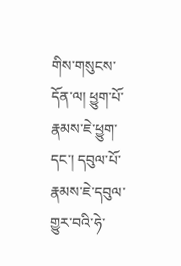གིས་གསུངས་དོན་ལ། ཕྱུག་པོ་རྣམས་ཇེ་ཕྱུག་དང་། དབུལ་པོ་རྣམས་ཇེ་དབུལ་གྱུར་བའི་ཧེ་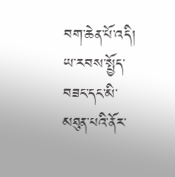བག་ཆེན་པོ་འདི། ཡ་རབས་སྤྱོད་བཟང་དང་མི་མཐུན་པའི་ནོར་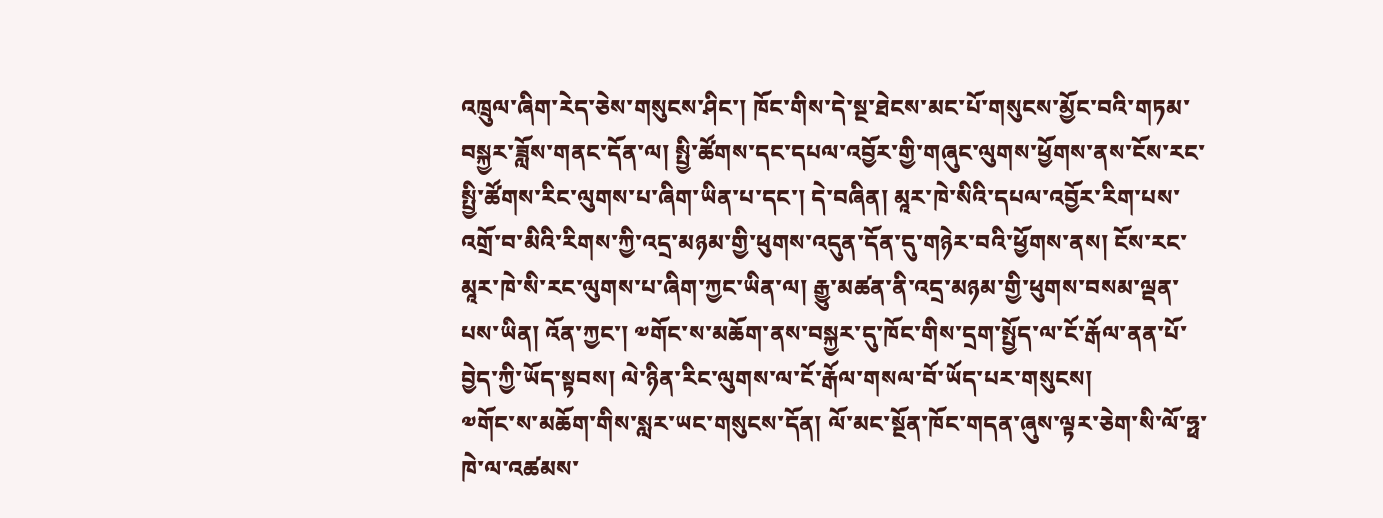འཁྲུལ་ཞིག་རེད་ཅེས་གསུངས་ཤིང་། ཁོང་གིས་དེ་སྔ་ཐེངས་མང་པོ་གསུངས་མྱོང་བའི་གཏམ་བསྐྱར་ཟློས་གནང་དོན་ལ། སྤྱི་ཚོགས་དང་དཔལ་འབྱོར་གྱི་གཞུང་ལུགས་ཕྱོགས་ནས་ངོས་རང་སྤྱི་ཚོགས་རིང་ལུགས་པ་ཞིག་ཡིན་པ་དང་། དེ་བཞིན། མཱར་ཁེ་སིའི་དཔལ་འབྱོར་རིག་པས་འགྲོ་བ་མིའི་རིགས་ཀྱི་འདྲ་མཉམ་གྱི་ཕུགས་འདུན་དོན་དུ་གཉེར་བའི་ཕྱོགས་ནས། ངོས་རང་མཱར་ཁེ་སི་རང་ལུགས་པ་ཞིག་ཀྱང་ཡིན་ལ། རྒྱུ་མཚན་ནི་འདྲ་མཉམ་གྱི་ཕུགས་བསམ་ལྡན་པས་ཡིན། འོན་ཀྱང་། ༧གོང་ས་མཆོག་ནས་བསྐྱར་དུ་ཁོང་གིས་དྲག་སྤྱོད་ལ་ངོ་རྒོལ་ནན་པོ་བྱེད་ཀྱི་ཡོད་སྟབས། ལེ་ཉིན་རིང་ལུགས་ལ་ངོ་རྒོལ་གསལ་བོ་ཡོད་པར་གསུངས།
༧གོང་ས་མཆོག་གིས་སླར་ཡང་གསུངས་དོན། ལོ་མང་སྔོན་ཁོང་གདན་ཞུས་ལྟར་ཅེག་སི་ལོ་ཧྥ་ཁེ་ལ་འཚམས་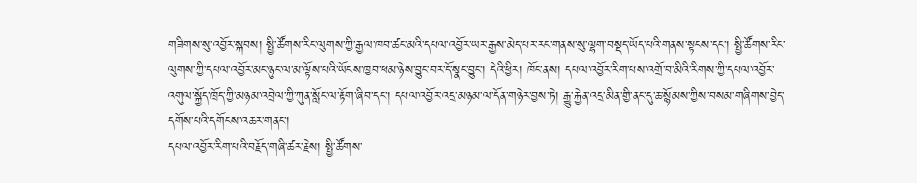གཟིགས་སུ་འབྱོར་སྐབས། སྤྱི་ཚོགས་རིང་ལུགས་ཀྱི་རྒྱལ་ཁབ་ཚང་མའི་དཔལ་འབྱོར་ཡར་རྒྱས་མེད་པར་རང་གནས་སུ་ལྷག་བསྡད་ཡོད་པའི་གནས་སྟངས་དང་། སྤྱི་ཚོགས་རིང་ལུགས་ཀྱི་དཔལ་འབྱོར་མང་ཉུང་ལ་མ་ལྟོས་པའི་ཡོངས་ཁྱབ་ཕམ་ཉེས་བྱུང་བར་དོ་སྣང་བྱུང་། དེའི་ཕྱིར། ཁོང་ནས། དཔལ་འབྱོར་རིག་པས་འགྲོ་བ་མིའི་རིགས་ཀྱི་དཔལ་འབྱོར་འགུལ་སྐྱོད་ཁྲོད་ཀྱི་མཉམ་འབྲེལ་ཀྱི་ཀུན་སློང་ལ་རྟོག་ཞིབ་དང་། དཔལ་འབྱོར་འདྲ་མཉམ་ལ་དོན་གཉེར་བྱས་ཏེ། རྒྱུ་རྐྱེན་འདྲ་མིན་གྱི་ནང་དུ་ཆ་སྙོམས་ཀྱིས་བསམ་གཞིགས་བྱེད་དགོས་པའི་དགོངས་འཆར་གནང་།
དཔལ་འབྱོར་རིག་པའི་བརྗོད་གཞི་ཚར་རྗེས། སྤྱི་ཚོགས་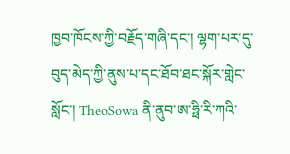ཁྱབ་ཁོངས་ཀྱི་བརྗོད་གཞི་དང་། ལྷག་པར་དུ་བུད་མེད་ཀྱི་ནུས་པ་དང་ཐོབ་ཐང་སྐོར་གླེང་སློང་། TheoSowa ནི་ནུབ་ཨ་ཧྥི་རི་ཀའི་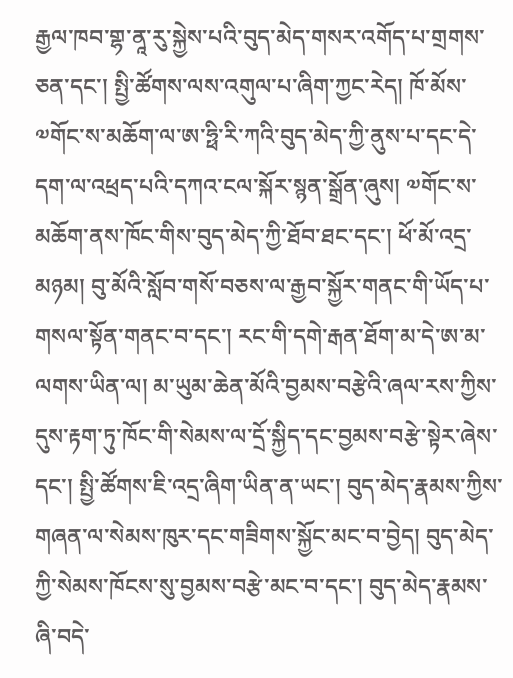རྒྱལ་ཁབ་གྷ་ནཱ་རུ་སྐྱེས་པའི་བུད་མེད་གསར་འགོད་པ་གྲགས་ཅན་དང་། སྤྱི་ཚོགས་ལས་འགུལ་པ་ཞིག་ཀྱང་རེད། ཁོ་མོས་༧གོང་ས་མཆོག་ལ་ཨ་ཧྥི་རི་ཀའི་བུད་མེད་ཀྱི་ནུས་པ་དང་དེ་དག་ལ་འཕྲད་པའི་དཀའ་ངལ་སྐོར་སྙན་སྒྲོན་ཞུས། ༧གོང་ས་མཆོག་ནས་ཁོང་གིས་བུད་མེད་ཀྱི་ཐོབ་ཐང་དང་། ཕོ་མོ་འདྲ་མཉམ། བུ་མོའི་སློབ་གསོ་བཅས་ལ་རྒྱབ་སྐྱོར་གནང་གི་ཡོད་པ་གསལ་སྟོན་གནང་བ་དང་། རང་གི་དགེ་རྒན་ཐོག་མ་དེ་ཨ་མ་ལགས་ཡིན་ལ། མ་ཡུམ་ཆེན་མོའི་བྱམས་བརྩེའི་ཞལ་རས་ཀྱིས་དུས་རྟག་ཏུ་ཁོང་གི་སེམས་ལ་དྲོ་སྐྱིད་དང་བྱམས་བརྩེ་སྟེར་ཞེས་དང་། སྤྱི་ཚོགས་ཇི་འདྲ་ཞིག་ཡིན་ན་ཡང་། བུད་མེད་རྣམས་ཀྱིས་གཞན་ལ་སེམས་ཁུར་དང་གཟིགས་སྐྱོང་མང་བ་བྱེད། བུད་མེད་ཀྱི་སེམས་ཁོངས་སུ་བྱམས་བརྩེ་མང་བ་དང་། བུད་མེད་རྣམས་ཞི་བདེ་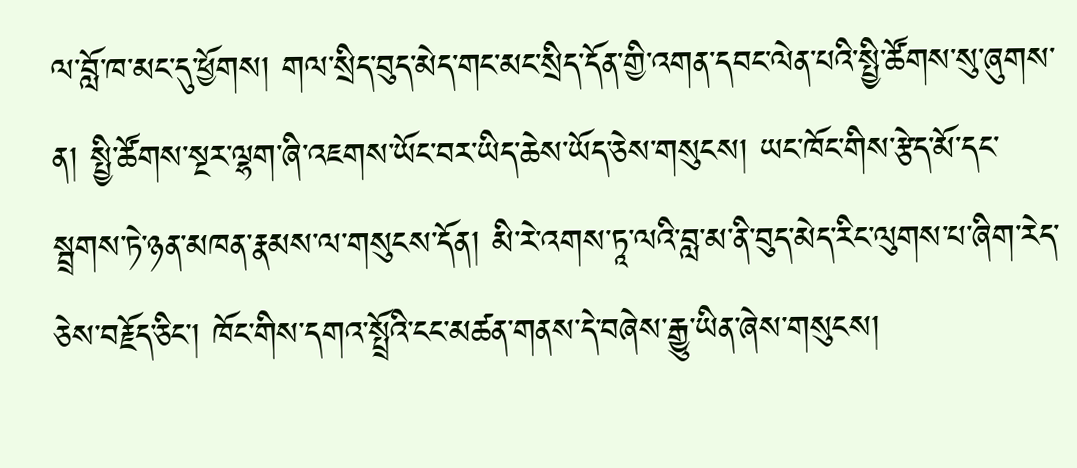ལ་བློ་ཁ་མང་དུ་ཕྱོགས། གལ་སྲིད་བུད་མེད་གང་མང་སྲིད་དོན་གྱི་འགན་དབང་ལེན་པའི་སྤྱི་ཚོགས་སུ་ཞུགས་ན། སྤྱི་ཚོགས་སྔར་ལྷག་ཞི་འཇགས་ཡོང་བར་ཡིད་ཆེས་ཡོད་ཅེས་གསུངས། ཡང་ཁོང་གིས་རྩེད་མོ་དང་སྦྲགས་ཏེ་ཉན་མཁན་རྣམས་ལ་གསུངས་དོན། མི་རེ་འགས་ཏཱ་ལའི་བླ་མ་ནི་བུད་མེད་རིང་ལུགས་པ་ཞིག་རེད་ཅེས་བརྗོད་ཅིང་། ཁོང་གིས་དགའ་སྤྲོའི་ངང་མཚན་གནས་དེ་བཞེས་རྒྱུ་ཡིན་ཞེས་གསུངས།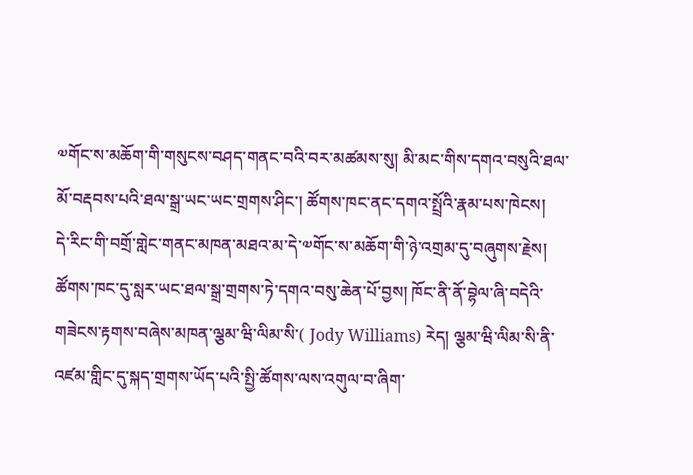༧གོང་ས་མཆོག་གི་གསུངས་བཤད་གནང་བའི་བར་མཚམས་སུ། མི་མང་གིས་དགའ་བསུའི་ཐལ་མོ་བརྡབས་པའི་ཐལ་སྒྲ་ཡང་ཡང་གྲགས་ཤིང་། ཚོགས་ཁང་ནང་དགའ་སྤྲོའི་རྣམ་པས་ཁེངས།
དེ་རིང་གི་བགྲོ་གླེང་གནང་མཁན་མཐའ་མ་དེ་༧གོང་ས་མཆོག་གི་ཉེ་འགྲམ་དུ་བཞུགས་རྗེས། ཚོགས་ཁང་དུ་སླར་ཡང་ཐལ་སྒྲ་གྲགས་ཏེ་དགའ་བསུ་ཆེན་པོ་བྱས། ཁོང་ནི་ནོ་བྷེལ་ཞི་བདེའི་གཟེངས་རྟགས་བཞེས་མཁན་ལྕམ་ཝི་ལིམ་སི་( Jody Williams) རེད། ལྕམ་ཝི་ལིམ་སི་ནི་འཛམ་གླིང་དུ་སྐད་གྲགས་ཡོད་པའི་སྤྱི་ཚོགས་ལས་འགུལ་བ་ཞིག་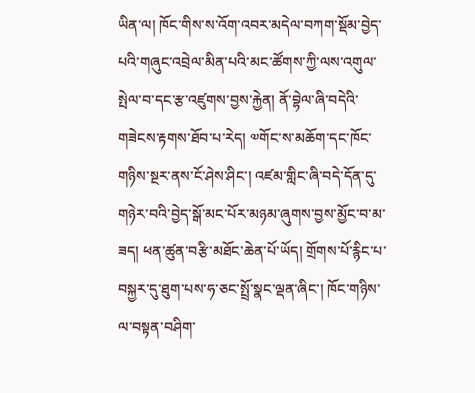ཡིན་ལ། ཁོང་གིས་ས་འོག་འབར་མདེལ་བཀག་སྡོམ་བྱེད་པའི་གཞུང་འབྲེལ་མིན་པའི་མང་ཚོགས་ཀྱི་ལས་འགུལ་སྤེལ་བ་དང་རྩ་འཛུགས་བྱས་རྐྱེན། ནོ་བྷེལ་ཞི་བདེའི་གཟེངས་རྟགས་ཐོབ་པ་རེད། ༧གོང་ས་མཆོག་དང་ཁོང་གཉིས་སྔར་ནས་ངོ་ཤེས་ཤིང་། འཛམ་གླིང་ཞི་བདེ་དོན་དུ་གཉེར་བའི་བྱེད་སྒོ་མང་པོར་མཉམ་ཞུགས་བྱས་མྱོང་བ་མ་ཟད། ཕན་ཚུན་བརྩི་མཐོང་ཆེན་པོ་ཡོད། གྲོགས་པོ་རྙིང་པ་བསྐྱར་དུ་ཐུག་པས་ཧ་ཅང་སྤྲོ་སྣང་ལྡན་ཞིང་། ཁོང་གཉིས་ལ་བསྟན་བཤིག་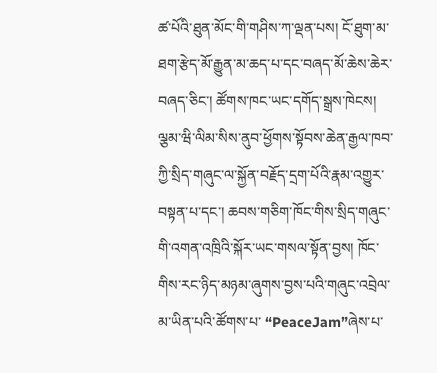ཚ་པོའི་ཐུན་མོང་གི་གཤིས་ཀ་ལྡན་པས། ངོ་ཐུག་མ་ཐག་རྩེད་མོ་རྒྱུན་མ་ཆད་པ་དང་བཞད་མོ་ཆེས་ཆེར་བཞད་ཅིང་། ཚོགས་ཁང་ཡང་དགོད་སྒྲས་ཁེངས།
ལྕམ་ཝི་ལིམ་སིས་ནུབ་ཕྱོགས་སྟོབས་ཆེན་རྒྱལ་ཁབ་ཀྱི་སྲིད་གཞུང་ལ་སྐྱོན་བརྗོད་དྲག་པོའི་རྣམ་འགྱུར་བསྟན་པ་དང་། ཆབས་གཅིག་ཁོང་གིས་སྲིད་གཞུང་གི་འགན་འཁྲིའི་སྐོར་ཡང་གསལ་སྟོན་བྱས། ཁོང་གིས་རང་ཉིད་མཉམ་ཞུགས་བྱས་པའི་གཞུང་འབྲེལ་མ་ཡིན་པའི་ཚོགས་པ་ “PeaceJam”ཞེས་པ་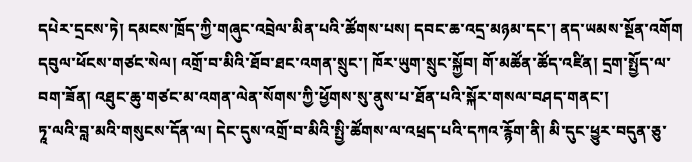དཔེར་དྲངས་ཏེ། དམངས་ཁྲོད་ཀྱི་གཞུང་འབྲེལ་མིན་པའི་ཚོགས་པས། དབང་ཆ་འདྲ་མཉམ་དང་། ནད་ཡམས་སྔོན་འགོག དབུལ་ཕོངས་གཙང་སེལ། འགྲོ་བ་མིའི་ཐོབ་ཐང་འགན་སྲུང་། ཁོར་ཡུག་སྲུང་སྐྱོབ། གོ་མཚོན་ཚོད་འཛིན། དྲག་སྤྱོད་ལ་བག་ཟོན། འཐུང་ཆུ་གཙང་མ་འགན་ལེན་སོགས་ཀྱི་ཕྱོགས་སུ་ནུས་པ་ཐོན་པའི་སྐོར་གསལ་བཤད་གནང་།
ཏཱ་ལའི་བླ་མའི་གསུངས་དོན་ལ། དེང་དུས་འགྲོ་བ་མིའི་སྤྱི་ཚོགས་ལ་འཕྲད་པའི་དཀའ་རྙོག་ནི། མི་དུང་ཕྱུར་བདུན་ཅུ་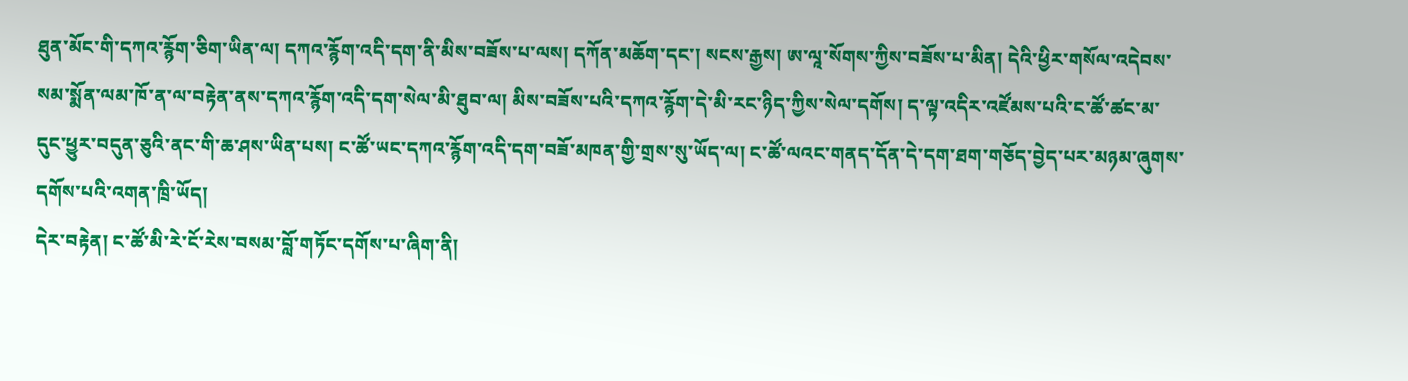ཐུན་མོང་གི་དཀའ་རྙོག་ཅིག་ཡིན་ལ། དཀའ་རྙོག་འདི་དག་ནི་མིས་བཟོས་པ་ལས། དཀོན་མཆོག་དང་། སངས་རྒྱས། ཨ་ལཱ་སོགས་ཀྱིས་བཟོས་པ་མིན། དེའི་ཕྱིར་གསོལ་འདེབས་སམ་སྨོན་ལམ་ཁོ་ན་ལ་བརྟེན་ནས་དཀའ་རྙོག་འདི་དག་སེལ་མི་ཐུབ་ལ། མིས་བཟོས་པའི་དཀའ་རྙོག་དེ་མི་རང་ཉིད་ཀྱིས་སེལ་དགོས། ད་ལྟ་འདིར་འཛོམས་པའི་ང་ཚོ་ཚང་མ་དུང་ཕྱུར་བདུན་ཅུའི་ནང་གི་ཆ་ཤས་ཡིན་པས། ང་ཚོ་ཡང་དཀའ་རྙོག་འདི་དག་བཟོ་མཁན་གྱི་གྲས་སུ་ཡོད་ལ། ང་ཚོ་ལའང་གནད་དོན་དེ་དག་ཐག་གཅོད་བྱེད་པར་མཉམ་ཞུགས་དགོས་པའི་འགན་ཁྲི་ཡོད།
དེར་བརྟེན། ང་ཚོ་མི་རེ་ངོ་རེས་བསམ་བློ་གཏོང་དགོས་པ་ཞིག་ནི།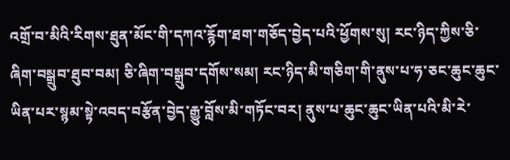འགྲོ་བ་མིའི་རིགས་ཐུན་མོང་གི་དཀའ་རྙོག་ཐག་གཅོད་བྱེད་པའི་ཕྱོགས་སུ། རང་ཉིད་ཀྱིས་ཅི་ཞིག་བསྒྲུབ་ཐུབ་བམ། ཅི་ཞིག་བསྒྲུབ་དགོས་སམ། རང་ཉིད་མི་གཅིག་གི་ནུས་པ་ཧ་ཅང་ཆུང་ཆུང་ཡིན་པར་སྙམ་སྟེ་འབད་བརྩོན་བྱེད་རྒྱུ་བློས་མི་གཏོང་བར། ནུས་པ་ཆུང་ཆུང་ཡིན་པའི་མི་རེ་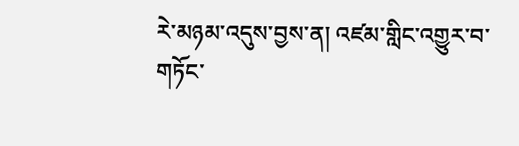རེ་མཉམ་འདུས་བྱས་ན། འཛམ་གླིང་འགྱུར་བ་གཏོང་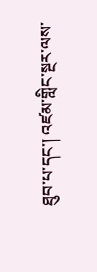ཐུབ་པ་དང་། འཛམ་གླིང་སྔར་ལས་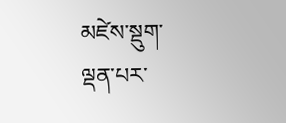མཛེས་སྡུག་ལྡན་པར་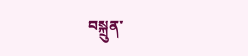བསྐྲུན་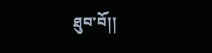ཐུབ་བོ།།